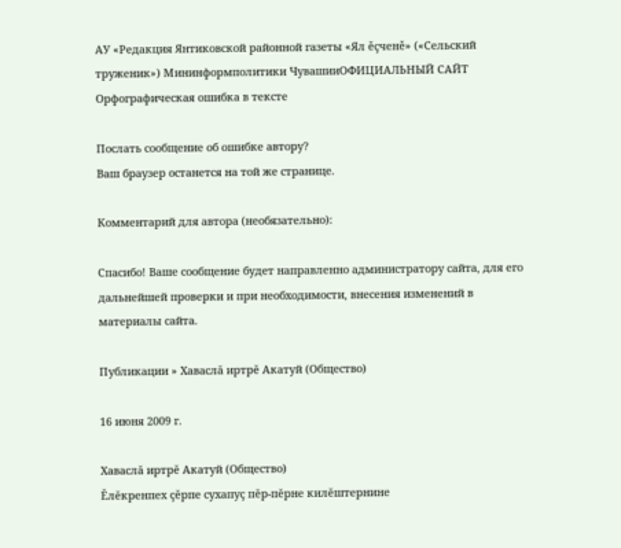АУ «Редакция Янтиковской районной газеты «Ял ěçченě» («Сельский труженик») Мининформполитики ЧувашииОФИЦИАЛЬНЫЙ САЙТ
Орфографическая ошибка в тексте

Послать сообщение об ошибке автору?
Ваш браузер останется на той же странице.

Комментарий для автора (необязательно):

Спасибо! Ваше сообщение будет направленно администратору сайта, для его дальнейшей проверки и при необходимости, внесения изменений в материалы сайта.

Публикации » Хаваслă иртрĕ Акатуй (Общество)

16 июня 2009 г.

Хаваслă иртрĕ Акатуй (Общество)
Ĕлĕкренпех çĕрпе сухапуç пĕр-пĕрне килĕштернине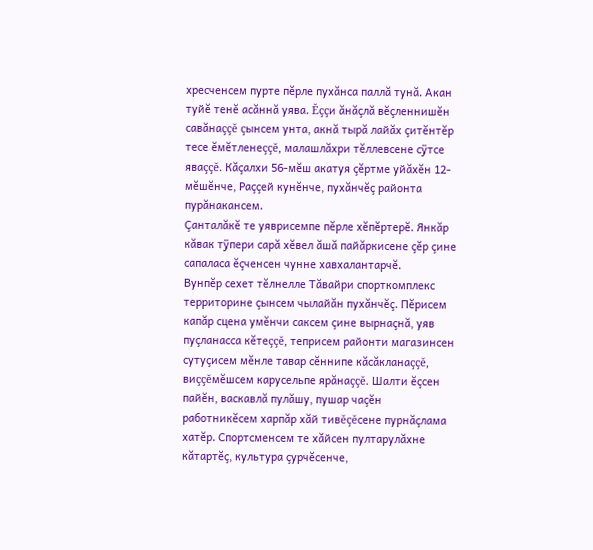хресченсем пурте пĕрле пухăнса паллă тунă. Акан туйĕ тенĕ асăннă уява. Ĕççи ăнăçлă вĕçленнишĕн савăнаççĕ çынсем унта, акнă тырă лайăх çитĕнтĕр тесе ĕмĕтленеççĕ, малашлăхри тĕллевсене сÿтсе яваççĕ. Кăçалхи 56-мĕш акатуя çĕртме уйăхĕн 12-мĕшĕнче, Раççей кунĕнче, пухăнчĕç районта пурăнакансем.
Çанталăкĕ те уяврисемпе пĕрле хĕпĕртерĕ. Янкăр кăвак тÿпери сарă хĕвел ăшă пайăркисене çĕр çине сапаласа ĕçченсен чунне хавхалантарчĕ.
Вунпĕр сехет тĕлнелле Тăвайри спорткомплекс территорине çынсем чылайăн пухăнчĕç. Пĕрисем капăр сцена умĕнчи саксем çине вырнаçнă, уяв пуçланасса кĕтеççĕ, теприсем районти магазинсен сутуçисем мĕнле тавар сĕннипе кăсăкланаççĕ, виççĕмĕшсем карусельпе ярăнаççĕ. Шалти ĕçсен пайĕн, васкавлă пулăшу, пушар чаçĕн работникĕсем харпăр хăй тивĕçĕсене пурнăçлама хатĕр. Спортсменсем те хăйсен пултарулăхне кăтартĕç, культура çурчĕсенче,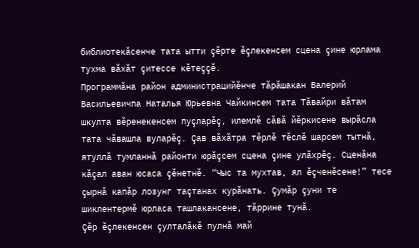библиотекăсенче тата ытти çĕрте ĕçлекенсем сцена çине юрлама тухма вăхăт çитессе кĕтеççĕ.
Программăна район администрацийĕнче тăрăшакан Валерий Васильевичпа Наталья Юрьевна Чайкинсем тата Тăвайри вăтам шкулта вĕренекенсем пуçларĕç, илемлĕ сăвă йĕркисене вырăсла тата чăвашла вуларĕç. Çав вăхăтра тĕрлĕ тĕслĕ шарсем тытнă, ятуллă тумланнă районти юрăçсем сцена çине улăхрĕç. Сценăна кăçал аван юсаса çĕнетнĕ. “Чыс та мухтав, ял ĕçченĕсене!” тесе çырнă капăр лозунг таçтанах курăнать. Çумăр çуни те шиклентермĕ юрласа ташлакансене, тăррине тунă.
Çĕр ĕçлекенсен çулталăкĕ пулнă май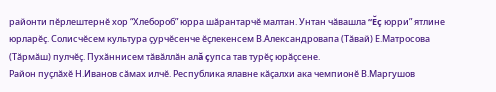районти пĕрлештернĕ хор “Хлебороб” юрра шăрантарчĕ малтан. Унтан чăвашла “Ĕç юрри” ятлине юрларĕç. Солисчĕсем культура çурчĕсенче ĕçлекенсем В.Александровапа (Тăвай) Е.Матросова (Тăрмăш) пулчĕç. Пухăннисем тăвăллăн алă çупса тав турĕç юрăçсене.
Район пуçлăхĕ Н.Иванов сăмах илчĕ. Республика ялавне кăçалхи ака чемпионĕ В.Маргушов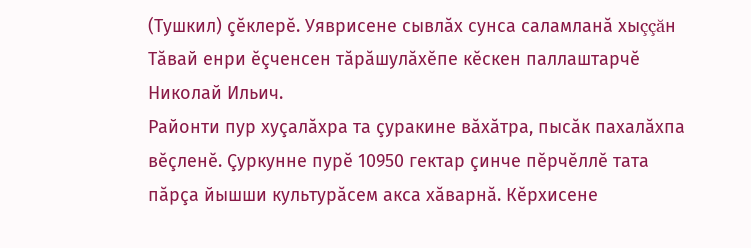(Тушкил) çĕклерĕ. Уяврисене сывлăх сунса саламланă хыççăн Тăвай енри ĕçченсен тăрăшулăхĕпе кĕскен паллаштарчĕ Николай Ильич.
Районти пур хуçалăхра та çуракине вăхăтра, пысăк пахалăхпа вĕçленĕ. Çуркунне пурĕ 10950 гектар çинче пĕрчĕллĕ тата пăрçа йышши культурăсем акса хăварнă. Кĕрхисене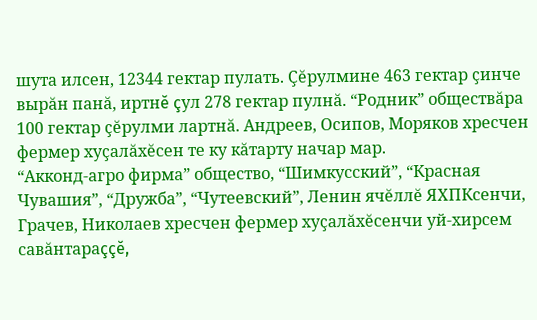шута илсен, 12344 гектар пулать. Çĕрулмине 463 гектар çинче вырăн панă, иртнĕ çул 278 гектар пулнă. “Родник” обществăра 100 гектар çĕрулми лартнă. Андреев, Осипов, Моряков хресчен фермер хуçалăхĕсен те ку кăтарту начар мар.
“Акконд-агро фирма” общество, “Шимкусский”, “Красная Чувашия”, “Дружба”, “Чутеевский”, Ленин ячĕллĕ ЯХПКсенчи, Грачев, Николаев хресчен фермер хуçалăхĕсенчи уй-хирсем савăнтараççĕ,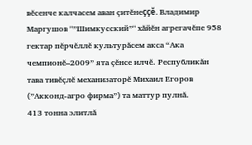вĕсенче калчасем аван çитĕнеççĕ. Владимир Маргушов "”Шимкусский”" хăйĕн агрегачĕпе 958 гектар пĕрчĕллĕ культурăсем акса “Ака чемпионĕ–2009” ята çĕнсе илчĕ. Республикăн тава тивĕçлĕ механизаторĕ Михаил Егоров (”Акконд-агро фирма”) та маттур пулнă.
413 тонна элитлă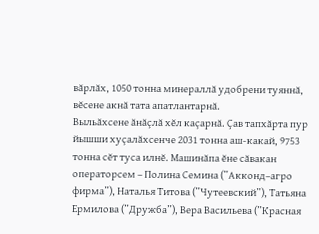вăрлăх, 1050 тонна минераллă удобрени туяннă, вĕсене акнă тата апатлантарнă.
Выльăхсене ăнăçлă хĕл каçарнă. Çав тапхăрта пур йышши хуçалăхсенче 2031 тонна аш-какай, 9753 тонна сĕт туса илнĕ. Машинăпа ĕне сăвакан операторсем – Полина Семина (”Акконд–агро фирма”), Наталья Титова (”Чутеевский”), Татьяна Ермилова (”Дружба”), Вера Васильева (”Красная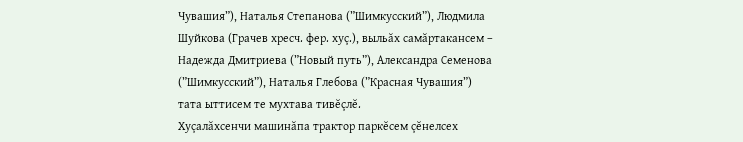Чувашия”), Наталья Степанова (”Шимкусский”), Людмила Шуйкова (Грачев хресч. фер. хуç.), выльăх самăртакансем – Надежда Дмитриева (”Новый путь”), Александра Семенова (”Шимкусский”), Наталья Глебова (”Красная Чувашия”) тата ыттисем те мухтава тивĕçлĕ.
Хуçалăхсенчи машинăпа трактор паркĕсем çĕнелсех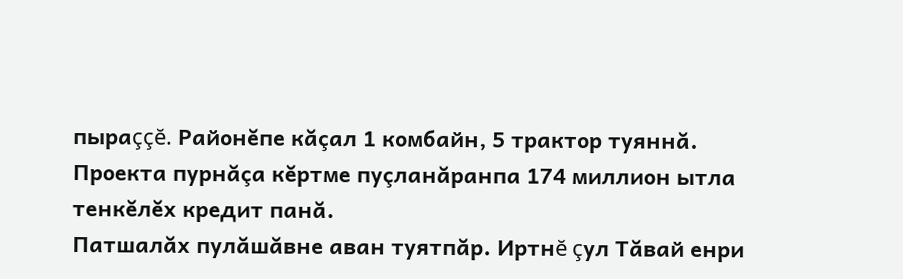пыраççĕ. Районĕпе кăçал 1 комбайн, 5 трактор туяннă.
Проекта пурнăçа кĕртме пуçланăранпа 174 миллион ытла тенкĕлĕх кредит панă.
Патшалăх пулăшăвне аван туятпăр. Иртнĕ çул Тăвай енри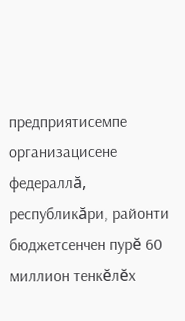предприятисемпе организацисене федераллă, республикăри, районти бюджетсенчен пурĕ 60 миллион тенкĕлĕх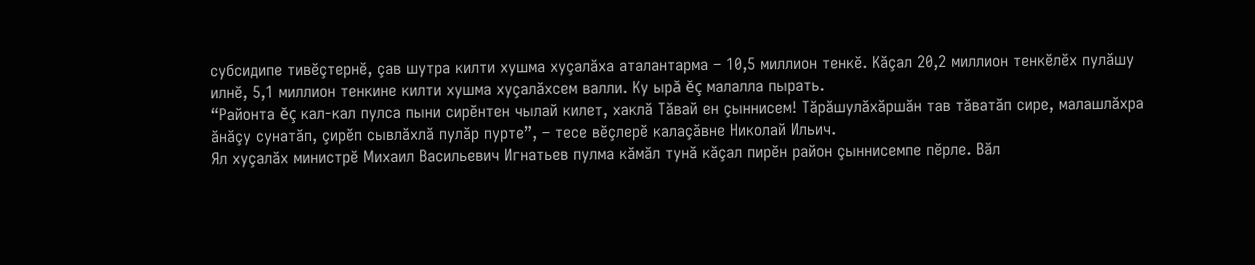субсидипе тивĕçтернĕ, çав шутра килти хушма хуçалăха аталантарма – 10,5 миллион тенкĕ. Кăçал 20,2 миллион тенкĕлĕх пулăшу илнĕ, 5,1 миллион тенкине килти хушма хуçалăхсем валли. Ку ырă ĕç малалла пырать.
“Районта ĕç кал-кал пулса пыни сирĕнтен чылай килет, хаклă Тăвай ен çыннисем! Тăрăшулăхăршăн тав тăватăп сире, малашлăхра ăнăçу сунатăп, çирĕп сывлăхлă пулăр пурте”, – тесе вĕçлерĕ калаçăвне Николай Ильич.
Ял хуçалăх министрĕ Михаил Васильевич Игнатьев пулма кăмăл тунă кăçал пирĕн район çыннисемпе пĕрле. Вăл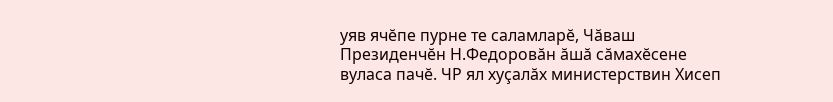уяв ячĕпе пурне те саламларĕ, Чăваш Президенчĕн Н.Федоровăн ăшă сăмахĕсене вуласа пачĕ. ЧР ял хуçалăх министерствин Хисеп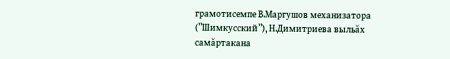грамотисемпе В.Маргушов механизатора (”Шимкусский”), Н.Димитриева выльăх самăртакана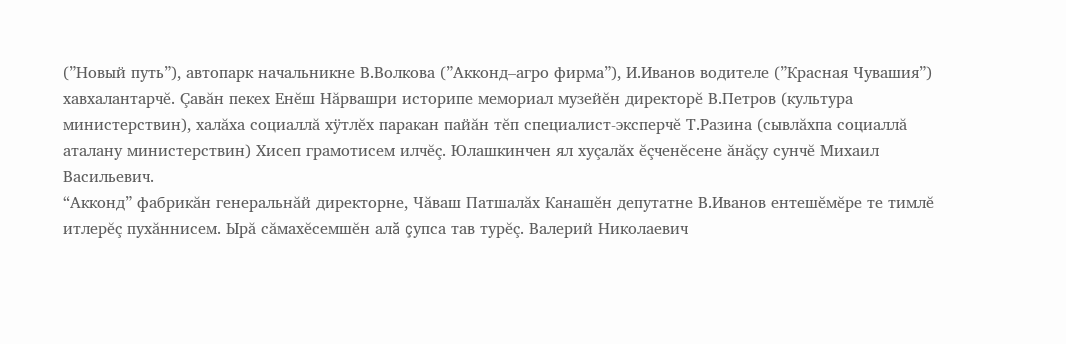(”Новый путь”), автопарк начальникне В.Волкова (”Акконд–агро фирма”), И.Иванов водителе (”Красная Чувашия”) хавхалантарчĕ. Çавăн пекех Енĕш Нăрвашри историпе мемориал музейĕн директорĕ В.Петров (культура министерствин), халăха социаллă хÿтлĕх паракан пайăн тĕп специалист-эксперчĕ Т.Разина (сывлăхпа социаллă аталану министерствин) Хисеп грамотисем илчĕç. Юлашкинчен ял хуçалăх ĕçченĕсене ăнăçу сунчĕ Михаил Васильевич.
“Акконд” фабрикăн генеральнăй директорне, Чăваш Патшалăх Канашĕн депутатне В.Иванов ентешĕмĕре те тимлĕ итлерĕç пухăннисем. Ырă сăмахĕсемшĕн алă çупса тав турĕç. Валерий Николаевич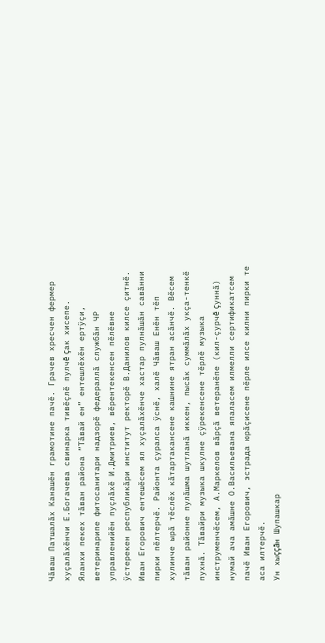Чăваш Патшалăх Канашĕн грамотине пачĕ. Грачев хресчен фермер хуçалăхĕнчи Е.Богачева свинарка тивĕçлĕ пулчĕ çак хисепе.
Яланхи пекех тăван района “Тăвай ен” ентешлĕхĕн ертÿçи, ветеринарипе фитосанитари надзорĕ федераллă службăн ЧР управленийĕн пуçлăхĕ И.Дмитриев, вĕрентекенсен пĕлĕвне ÿстерекен республикăри институт ректорĕ В.Данилов килсе çитнĕ.
Иван Егорович ентешĕсем ял хуçалăхĕнче хастар пулнăшăн савăнни пирки пĕлтерчĕ. Районта çуралса ÿснĕ, халĕ Чăваш Енĕн тĕп хулинче ырă тĕслĕх кăтартакансене кашнине ятран асăнчĕ. Вĕсем тăван районне пулăшма шутланă иккен, пысăк суммăлăх укçа-тенкĕ пухнă. Тăвайри музыка шкулне çÿрекенсене тĕрлĕ музыка инструменчĕсем, А.Маркелов вăрçă ветеранĕпе (кил-çурчĕ çуннă) нумай ача амăшне О.Васильевана япаласем илмелли сертификатсем пачĕ Иван Егорович, эстрада юрăçисене пĕрле илсе килни пирки те аса илтерчĕ.
Ун хыççăн Шупашкар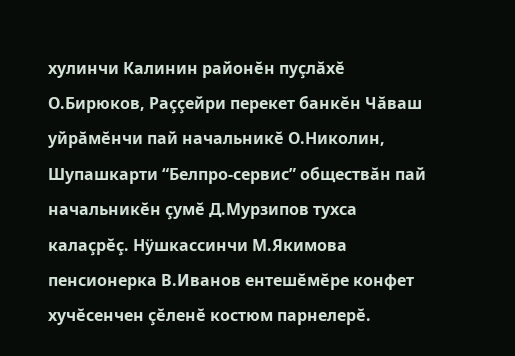хулинчи Калинин районĕн пуçлăхĕ О.Бирюков, Раççейри перекет банкĕн Чăваш уйрăмĕнчи пай начальникĕ О.Николин, Шупашкарти “Белпро-сервис” обществăн пай начальникĕн çумĕ Д.Мурзипов тухса калаçрĕç. Нÿшкассинчи М.Якимова пенсионерка В.Иванов ентешĕмĕре конфет хучĕсенчен çĕленĕ костюм парнелерĕ.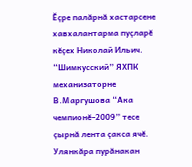Ĕçре палăрнă хастарсене хавхалантарма пуçларĕ кĕçех Николай Ильич.
“Шимкусский” ЯХПК механизаторне В.Маргушова “Ака чемпионĕ–2009” тесе çырнă лента çакса ячĕ.
Улянкăра пурăнакан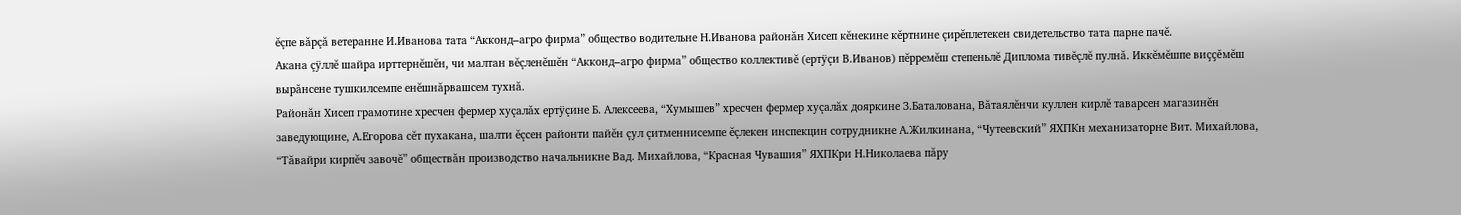ĕçпе вăрçă ветеранне И.Иванова тата “Акконд–агро фирма” общество водительне Н.Иванова районăн Хисеп кĕнекине кĕртнине çирĕплетекен свидетельство тата парне пачĕ.
Акана çÿллĕ шайра ирттернĕшĕн, чи малтан вĕçленĕшĕн “Акконд–агро фирма” общество коллективĕ (ертÿçи В.Иванов) пĕрремĕш степеньлĕ Диплома тивĕçлĕ пулнă. Иккĕмĕшпе виççĕмĕш вырăнсене тушкилсемпе енĕшнăрвашсем тухнă.
Районăн Хисеп грамотине хресчен фермер хуçалăх ертÿçине Б. Алексеева, “Хумышев” хресчен фермер хуçалăх дояркине З.Баталована, Вăтаялĕнчи куллен кирлĕ таварсен магазинĕн заведующине, А.Егорова сĕт пухакана, шалти ĕçсен районти пайĕн çул çитменнисемпе ĕçлекен инспекцин сотрудникне А.Жилкинана, “Чутеевский” ЯХПКн механизаторне Вит. Михайлова, “Тăвайри кирпĕч завочĕ” обществăн производство начальникне Вад. Михайлова, “Красная Чувашия” ЯХПКри Н.Николаева пăру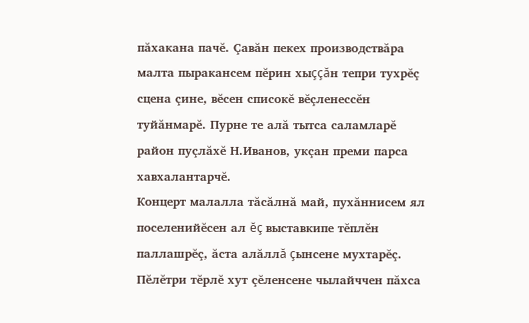пăхакана пачĕ. Çавăн пекех производствăра малта пыракансем пĕрин хыççăн тепри тухрĕç сцена çине, вĕсен списокĕ вĕçленессĕн туйăнмарĕ. Пурне те алă тытса саламларĕ район пуçлăхĕ Н.Иванов, укçан преми парса хавхалантарчĕ.
Концерт малалла тăсăлнă май, пухăннисем ял поселенийĕсен ал ĕç выставкипе тĕплĕн паллашрĕç, ăста алăллă çынсене мухтарĕç.
Пĕлĕтри тĕрлĕ хут çĕленсене чылайччен пăхса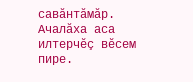савăнтăмăр. Ачалăха аса илтерчĕç вĕсем пире.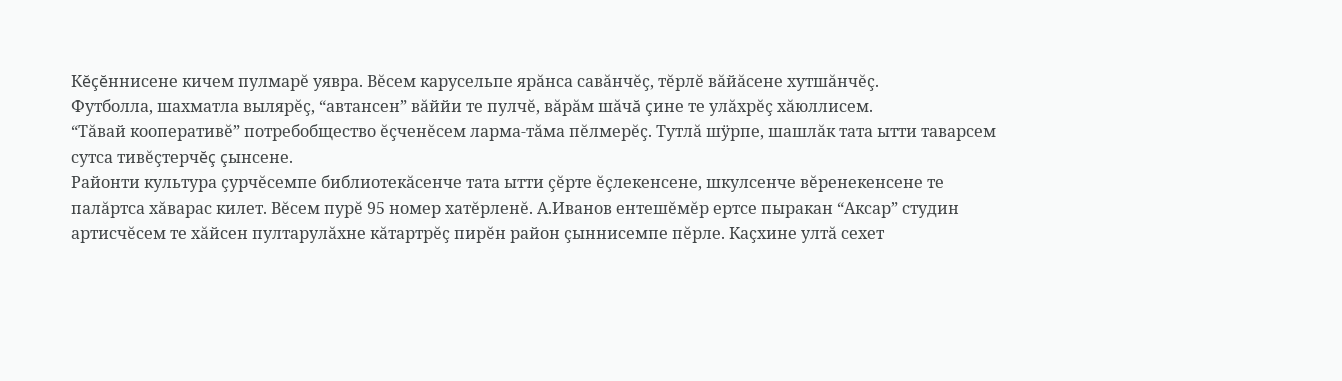Кĕçĕннисене кичем пулмарĕ уявра. Вĕсем карусельпе ярăнса савăнчĕç, тĕрлĕ вăйăсене хутшăнчĕç.
Футболла, шахматла вылярĕç, “автансен” вăййи те пулчĕ, вăрăм шăчă çине те улăхрĕç хăюллисем.
“Тăвай кооперативĕ” потребобщество ĕçченĕсем ларма-тăма пĕлмерĕç. Тутлă шÿрпе, шашлăк тата ытти таварсем сутса тивĕçтерчĕç çынсене.
Районти культура çурчĕсемпе библиотекăсенче тата ытти çĕрте ĕçлекенсене, шкулсенче вĕренекенсене те палăртса хăварас килет. Вĕсем пурĕ 95 номер хатĕрленĕ. А.Иванов ентешĕмĕр ертсе пыракан “Аксар” студин артисчĕсем те хăйсен пултарулăхне кăтартрĕç пирĕн район çыннисемпе пĕрле. Каçхине ултă сехет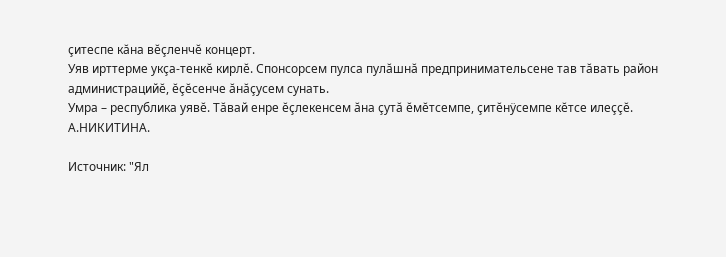çитеспе кăна вĕçленчĕ концерт.
Уяв ирттерме укçа-тенкĕ кирлĕ. Спонсорсем пулса пулăшнă предпринимательсене тав тăвать район администрацийĕ, ĕçĕсенче ăнăçусем сунать.
Умра – республика уявĕ. Тăвай енре ĕçлекенсем ăна çутă ĕмĕтсемпе, çитĕнÿсемпе кĕтсе илеççĕ.
А.НИКИТИНА.

Источник: "Ял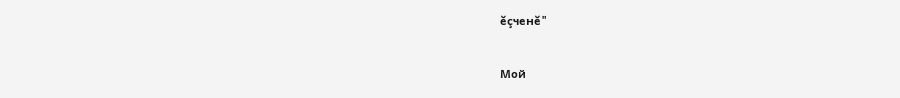ĕçченĕ"

Мой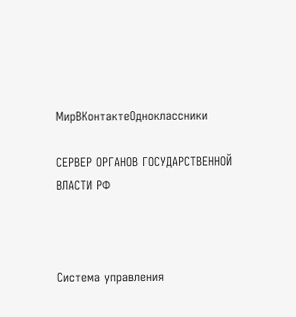МирВКонтактеОдноклассники

СЕРВЕР ОРГАНОВ ГОСУДАРСТВЕННОЙ ВЛАСТИ РФ



Система управления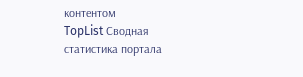контентом
TopList Сводная статистика портала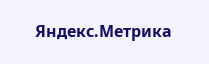Яндекс.Метрика